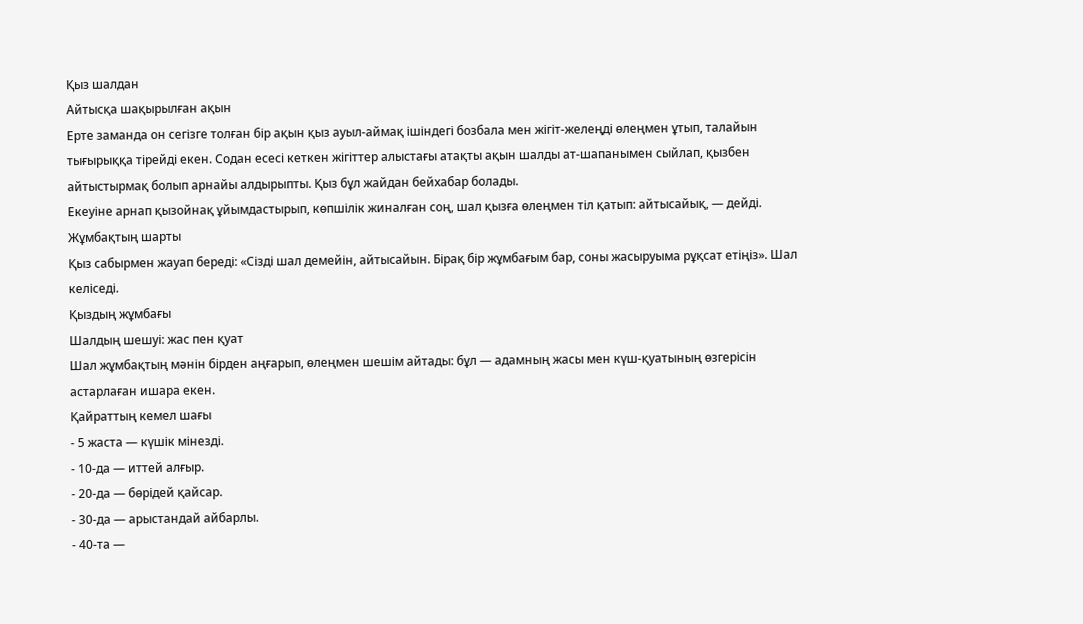Қыз шалдан
Айтысқа шақырылған ақын
Ерте заманда он сегізге толған бір ақын қыз ауыл-аймақ ішіндегі бозбала мен жігіт-желеңді өлеңмен ұтып, талайын тығырыққа тірейді екен. Содан есесі кеткен жігіттер алыстағы атақты ақын шалды ат-шапанымен сыйлап, қызбен айтыстырмақ болып арнайы алдырыпты. Қыз бұл жайдан бейхабар болады.
Екеуіне арнап қызойнақ ұйымдастырып, көпшілік жиналған соң, шал қызға өлеңмен тіл қатып: айтысайық, — дейді.
Жұмбақтың шарты
Қыз сабырмен жауап береді: «Сізді шал демейін, айтысайын. Бірақ бір жұмбағым бар, соны жасыруыма рұқсат етіңіз». Шал келіседі.
Қыздың жұмбағы
Шалдың шешуі: жас пен қуат
Шал жұмбақтың мәнін бірден аңғарып, өлеңмен шешім айтады: бұл — адамның жасы мен күш-қуатының өзгерісін астарлаған ишара екен.
Қайраттың кемел шағы
- 5 жаста — күшік мінезді.
- 10-да — иттей алғыр.
- 20-да — бөрідей қайсар.
- 30-да — арыстандай айбарлы.
- 40-та —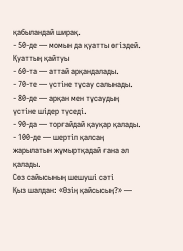қабыландай ширақ.
- 50-де — момын да қуатты өгіздей.
Қуаттың қайтуы
- 60-та — аттай арқандалады.
- 70-те — үстіне тұсау салынады.
- 80-де — арқан мен тұсаудың үстіне шідер түседі.
- 90-да — торғайдай қауқар қалады.
- 100-де — шертіп қалсаң жарылатын жұмыртқадай ғана әл қалады.
Сөз сайысының шешуші сәті
Қыз шалдан: «Өзің қайсысың?» —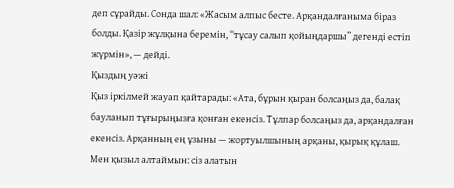деп сұрайды. Сонда шал: «Жасым алпыс бесте. Арқандалғаныма біраз болды. Қазір жұлқына беремін, “тұсау салып қойыңдаршы” дегенді естіп жүрмін», — дейді.
Қыздың уәжі
Қыз іркілмей жауап қайтарады: «Ата, бұрын қыран болсаңыз да, балақ бауланып тұғырыңызға қонған екенсіз. Тұлпар болсаңыз да, арқандалған екенсіз. Арқанның ең ұзыны — жортуылшының арқаны, қырық құлаш. Мен қызыл алтаймын: сіз алатын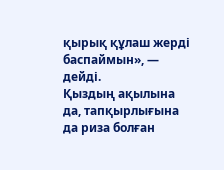қырық құлаш жерді баспаймын», — дейді.
Қыздың ақылына да, тапқырлығына да риза болған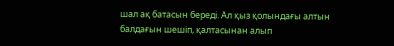шал ақ батасын береді. Ал қыз қолындағы алтын балдағын шешіп, қалтасынан алып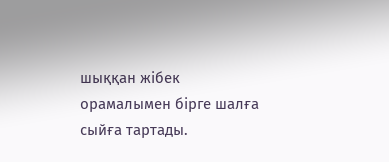шыққан жібек орамалымен бірге шалға сыйға тартады.